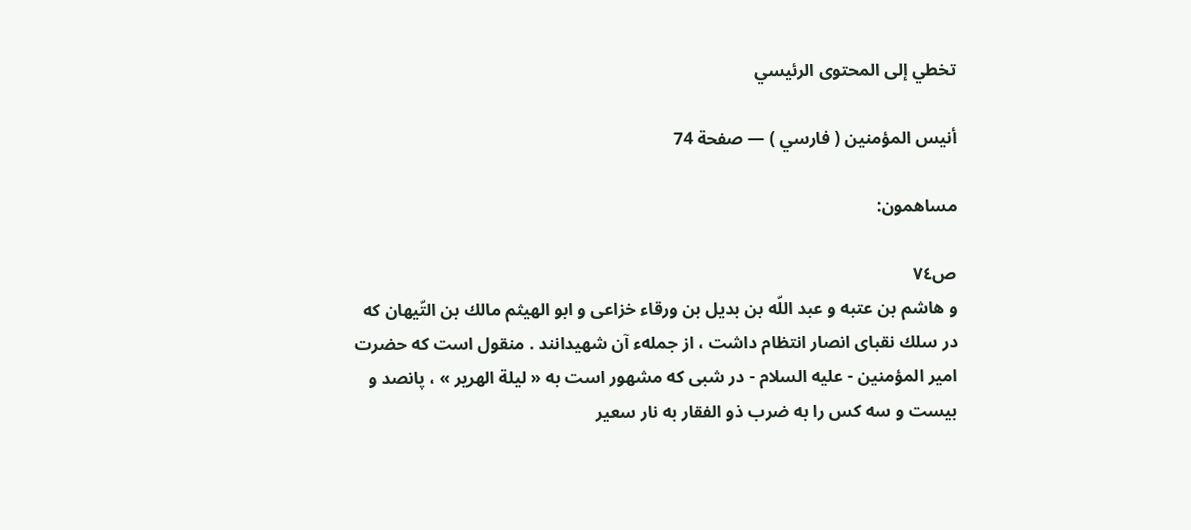تخطي إلى المحتوى الرئيسي

أنيس المؤمنين ( فارسي ) — صفحة 74

مساهمون:

ص٧٤
و هاشم بن عتبه و عبد اللّه بن بديل بن ورقاء خزاعى و ابو الهيثم مالك بن التّيهان كه در سلك نقباى انصار انتظام داشت ، از جملهء آن شهيدانند . منقول است كه حضرت امير المؤمنين - عليه السلام - در شبى كه مشهور است به « ليلة الهرير » ، پانصد و بيست و سه كس را به ضرب ذو الفقار به نار سعير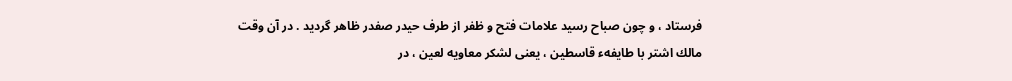فرستاد ، و چون صباح رسيد علامات فتح و ظفر از طرف حيدر صفدر ظاهر گرديد . در آن وقت مالك اشتر با طايفهء قاسطين ، يعنى لشكر معاويه لعين ، در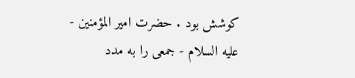كوشش بود . حضرت امير المؤمنين - عليه السلام - جمعى را به مدد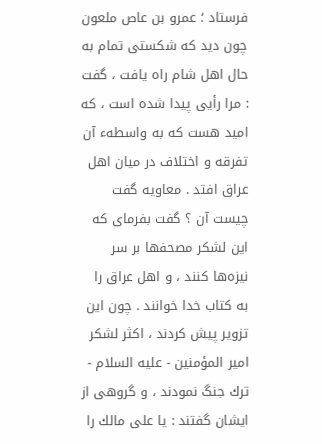فرستاد ؛ عمرو بن عاص ملعون چون ديد كه شكستى تمام به حال اهل شام راه يافت ، گفت : مرا رأيى پيدا شده است ، كه اميد هست كه به واسطهء آن تفرقه و اختلاف در ميان اهل عراق افتد . معاويه گفت چيست آن ؟ گفت بفرماى كه اين لشكر مصحفها بر سر نيزه‌ها كنند ، و اهل عراق را به كتاب خدا خوانند . چون اين تزوير پيش كردند ، اكثر لشكر امير المؤمنين - عليه السلام - ترك جنگ نمودند ، و گروهى از ايشان گفتند : يا على مالك را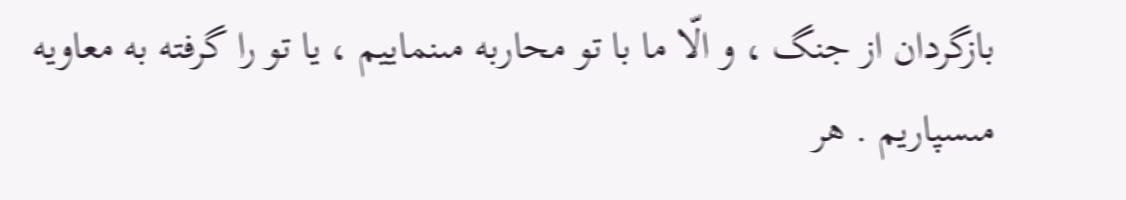بازگردان از جنگ ، و الّا ما با تو محاربه مىنماييم ، يا تو را گرفته به معاويه مىسپاريم . هر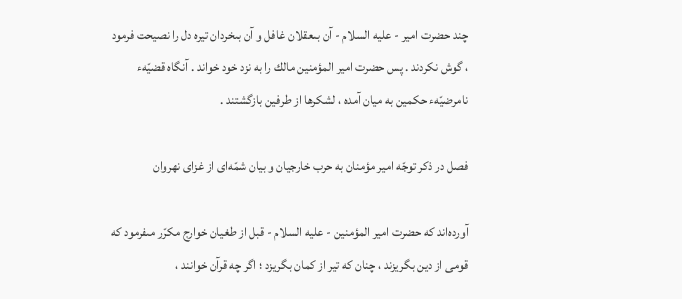چند حضرت امير - عليه السلام - آن بىعقلان غافل و آن بىخردان تيره دل را نصيحت فرمود ، گوش نكردند . پس حضرت امير المؤمنين مالك را به نزد خود خواند . آنگاه قضيّهء نامرضيّهء حكمين به ميان آمده ، لشكرها از طرفين بازگشتند .

فصل در ذكر توجّه امير مؤمنان به حرب خارجيان و بيان شمّه‌اى از غزاى نهروان

آورده‌اند كه حضرت امير المؤمنين - عليه السلام - قبل از طغيان خوارج مكرّر مىفرمود كه قومى از دين بگريزند ، چنان كه تير از كمان بگريزد ؛ اگر چه قرآن خوانند ،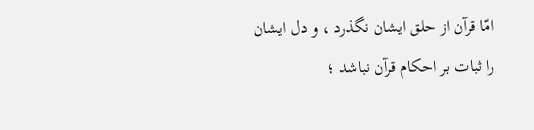امّا قرآن از حلق ايشان نگذرد ، و دل ايشان را ثبات بر احكام قرآن نباشد ؛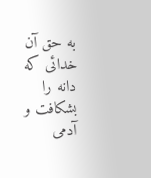به حق آن خدائى كه دانه را بشكافت و آدمى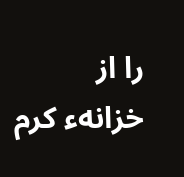را از خزانهء كرم